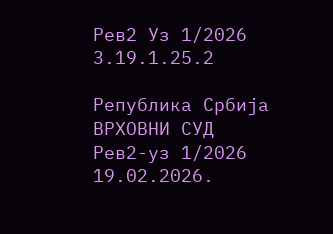Рев2 Уз 1/2026 3.19.1.25.2

Република Србија
ВРХОВНИ СУД
Рев2-уз 1/2026
19.02.2026.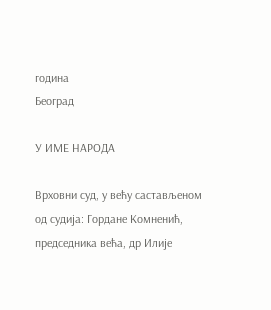година
Београд

У ИМЕ НАРОДА

Врховни суд, у већу састављеном од судија: Гордане Комненић, председника већа, др Илије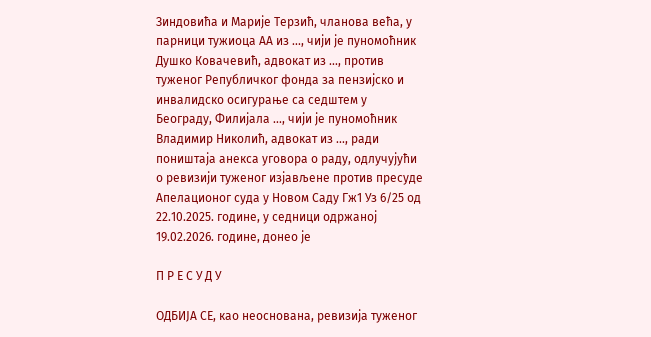Зиндовића и Марије Терзић, чланова већа, у парници тужиоца АА из ..., чији је пуномоћник Душко Ковачевић, адвокат из ..., против туженог Републичког фонда за пензијско и инвалидско осигурање са седштем у Београду, Филијала ..., чији је пуномоћник Владимир Николић, адвокат из ..., ради поништаја анекса уговора о раду, одлучујући о ревизији туженог изјављене против пресуде Апелационог суда у Новом Саду Гж1 Уз 6/25 од 22.10.2025. године, у седници одржаној 19.02.2026. године, донео је

П Р Е С У Д У

ОДБИЈА СЕ, као неоснована, ревизија туженог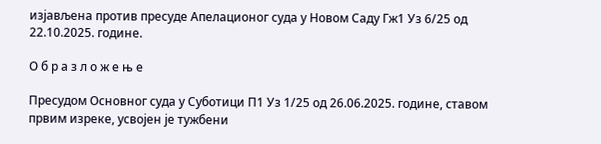изјављена против пресуде Апелационог суда у Новом Саду Гж1 Уз 6/25 од 22.10.2025. године.

О б р а з л о ж е њ е

Пресудом Основног суда у Суботици П1 Уз 1/25 од 26.06.2025. године, ставом првим изреке, усвојен је тужбени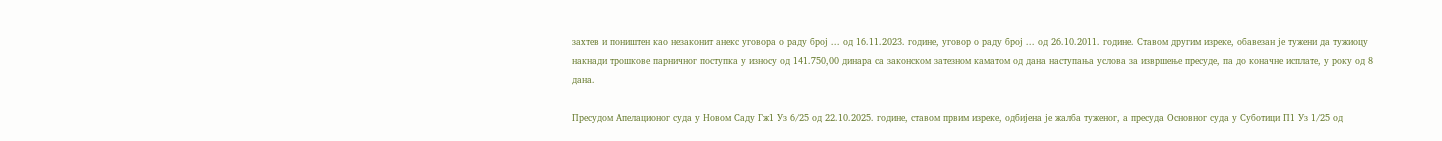захтев и поништен као незаконит анекс уговора о раду број ... од 16.11.2023. године, уговор о раду број ... од 26.10.2011. године. Ставом другим изреке, обавезан је тужени да тужиоцу накнади трошкове парничног поступка у износу од 141.750,00 динара са законском затезном каматом од дана наступања услова за извршење пресуде, па до коначне исплате, у року од 8 дана.

Пресудом Апелационог суда у Новом Саду Гж1 Уз 6/25 од 22.10.2025. године, ставом првим изреке, одбијена је жалба туженог, а пресуда Основног суда у Суботици П1 Уз 1/25 од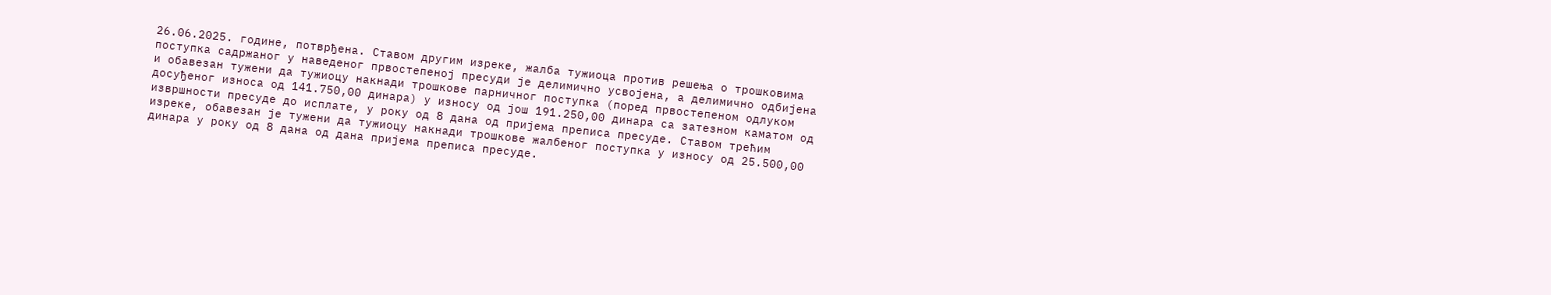26.06.2025. године, потврђена. Ставом другим изреке, жалба тужиоца против решења о трошковима поступка садржаног у наведеног првостепеној пресуди је делимично усвојена, а делимично одбијена и обавезан тужени да тужиоцу накнади трошкове парничног поступка (поред првостепеном одлуком досуђеног износа од 141.750,00 динара) у износу од још 191.250,00 динара са затезном каматом од извршности пресуде до исплате, у року од 8 дана од пријема преписа пресуде. Ставом трећим изреке, обавезан је тужени да тужиоцу накнади трошкове жалбеног поступка у износу од 25.500,00 динара у року од 8 дана од дана пријема преписа пресуде.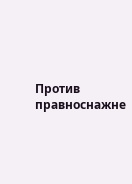Против правноснажне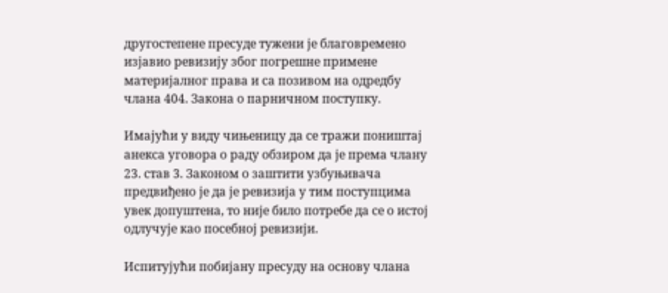другостепене пресуде тужени је благовремено изјавио ревизију због погрешне примене материјалног права и са позивом на одредбу члана 404. Закона о парничном поступку.

Имајући у виду чињеницу да се тражи поништај анекса уговора о раду обзиром да је према члану 23. став 3. Законом о заштити узбуњивача предвиђено је да је ревизија у тим поступцима увек допуштена, то није било потребе да се о истој одлучује као посебној ревизији.

Испитујући побијану пресуду на основу члана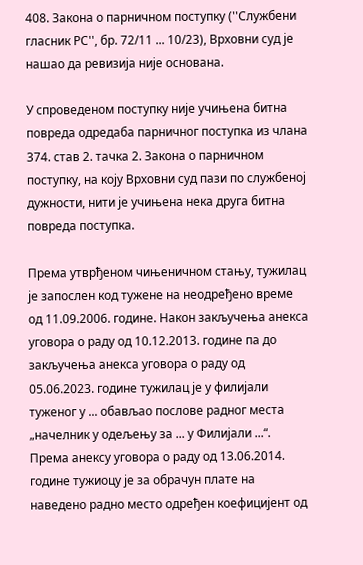408. Закона о парничном поступку (''Службени гласник РС'', бр. 72/11 ... 10/23), Врховни суд је нашао да ревизија није основана.

У спроведеном поступку није учињена битна повреда одредаба парничног поступка из члана 374. став 2. тачка 2. Закона о парничном поступку, на коју Врховни суд пази по службеној дужности, нити је учињена нека друга битна повреда поступка.

Према утврђеном чињеничном стању, тужилац је запослен код тужене на неодређено време од 11.09.2006. године. Након закључења анекса уговора о раду од 10.12.2013. године па до закључења анекса уговора о раду од 05.06.2023. године тужилац је у филијали туженог у ... обављао послове радног места „начелник у одељењу за ... у Филијали ...“. Према анексу уговора о раду од 13.06.2014. године тужиоцу је за обрачун плате на наведено радно место одређен коефицијент од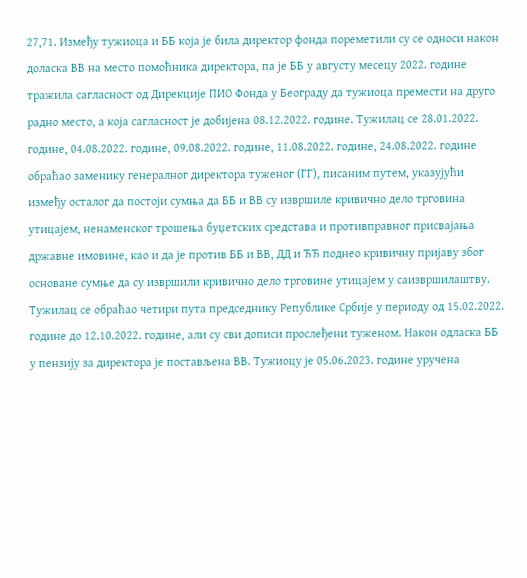27,71. Између тужиоца и ББ која је била директор фонда пореметили су се односи након доласка ВВ на место помоћника директора, па је ББ у августу месецу 2022. године тражила сагласност од Дирекције ПИО Фонда у Београду да тужиоца премести на друго радно место, а која сагласност је добијена 08.12.2022. године. Тужилац се 28.01.2022. године, 04.08.2022. године, 09.08.2022. године, 11.08.2022. године, 24.08.2022. године обраћао заменику генералног директора туженог (ГГ), писаним путем, указујући између осталог да постоји сумња да ББ и ВВ су извршиле кривично дело трговина утицајем, ненаменског трошења буџетских средстава и противправног присвајања државне имовине, као и да је против ББ и ВВ, ДД и ЂЂ поднео кривичну пријаву због основане сумње да су извршили кривично дело трговине утицајем у саизвршилаштву. Тужилац се обраћао четири пута председнику Републике Србије у периоду од 15.02.2022. године до 12.10.2022. године, али су сви дописи прослеђени туженом. Након одласка ББ у пензију за директора је постављена ВВ. Тужиоцу је 05.06.2023. године уручена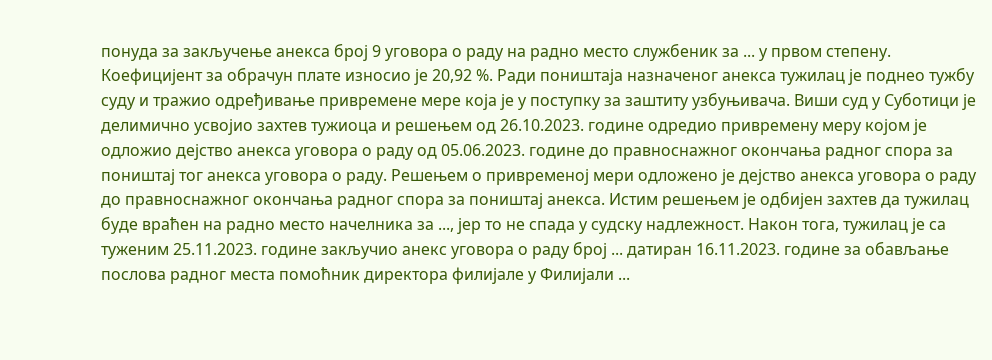понуда за закључење анекса број 9 уговора о раду на радно место службеник за ... у првом степену. Коефицијент за обрачун плате износио је 20,92 %. Ради поништаја назначеног анекса тужилац је поднео тужбу суду и тражио одређивање привремене мере која је у поступку за заштиту узбуњивача. Виши суд у Суботици је делимично усвојио захтев тужиоца и решењем од 26.10.2023. године одредио привремену меру којом је одложио дејство анекса уговора о раду од 05.06.2023. године до правноснажног окончања радног спора за поништај тог анекса уговора о раду. Решењем о привременој мери одложено је дејство анекса уговора о раду до правноснажног окончања радног спора за поништај анекса. Истим решењем је одбијен захтев да тужилац буде враћен на радно место начелника за ..., јер то не спада у судску надлежност. Након тога, тужилац је са туженим 25.11.2023. године закључио анекс уговора о раду број ... датиран 16.11.2023. године за обављање послова радног места помоћник директора филијале у Филијали ...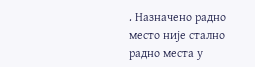. Назначено радно место није стално радно места у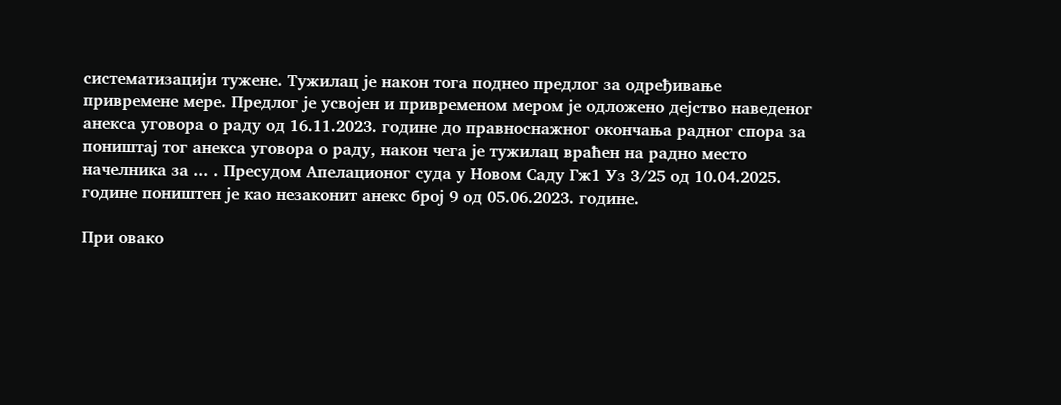систематизацији тужене. Тужилац је након тога поднео предлог за одређивање привремене мере. Предлог је усвојен и привременом мером је одложено дејство наведеног анекса уговора о раду од 16.11.2023. године до правноснажног окончања радног спора за поништај тог анекса уговора о раду, након чега је тужилац враћен на радно место начелника за ... . Пресудом Апелационог суда у Новом Саду Гж1 Уз 3/25 од 10.04.2025. године поништен је као незаконит анекс број 9 од 05.06.2023. године.

При овако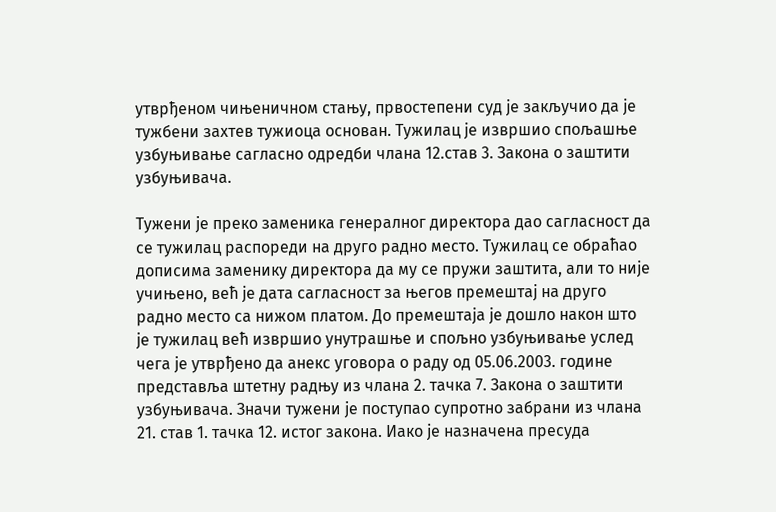утврђеном чињеничном стању, првостепени суд је закључио да је тужбени захтев тужиоца основан. Тужилац је извршио спољашње узбуњивање сагласно одредби члана 12.став 3. Закона о заштити узбуњивача.

Тужени је преко заменика генералног директора дао сагласност да се тужилац распореди на друго радно место. Тужилац се обраћао дописима заменику директора да му се пружи заштита, али то није учињено, већ је дата сагласност за његов премештај на друго радно место са нижом платом. До премештаја је дошло након што је тужилац већ извршио унутрашње и спољно узбуњивање услед чега је утврђено да анекс уговора о раду од 05.06.2003. године представља штетну радњу из члана 2. тачка 7. Закона о заштити узбуњивача. Значи тужени је поступао супротно забрани из члана 21. став 1. тачка 12. истог закона. Иако је назначена пресуда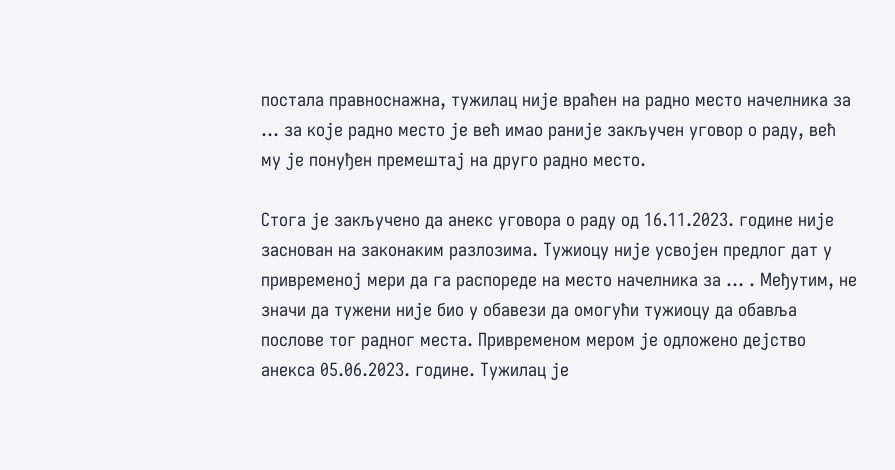постала правноснажна, тужилац није враћен на радно место начелника за ... за које радно место је већ имао раније закључен уговор о раду, већ му је понуђен премештај на друго радно место.

Стога је закључено да анекс уговора о раду од 16.11.2023. године није заснован на законаким разлозима. Тужиоцу није усвојен предлог дат у привременој мери да га распореде на место начелника за ... . Међутим, не значи да тужени није био у обавези да омогући тужиоцу да обавља послове тог радног места. Привременом мером је одложено дејство анекса 05.06.2023. године. Тужилац је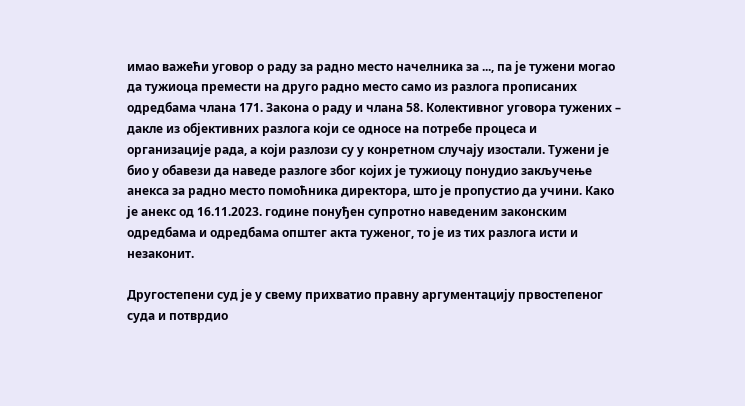имао важећи уговор о раду за радно место начелника за ..., па је тужени могао да тужиоца премести на друго радно место само из разлога прописаних одредбама члана 171. Закона о раду и члана 58. Колективног уговора тужених – дакле из објективних разлога који се односе на потребе процеса и организације рада, а који разлози су у конретном случају изостали. Тужени је био у обавези да наведе разлоге због којих је тужиоцу понудио закључење анекса за радно место помоћника директора, што је пропустио да учини. Како је анекс од 16.11.2023. године понуђен супротно наведеним законским одредбама и одредбама општег акта туженог, то је из тих разлога исти и незаконит.

Другостепени суд је у свему прихватио правну аргументацију првостепеног суда и потврдио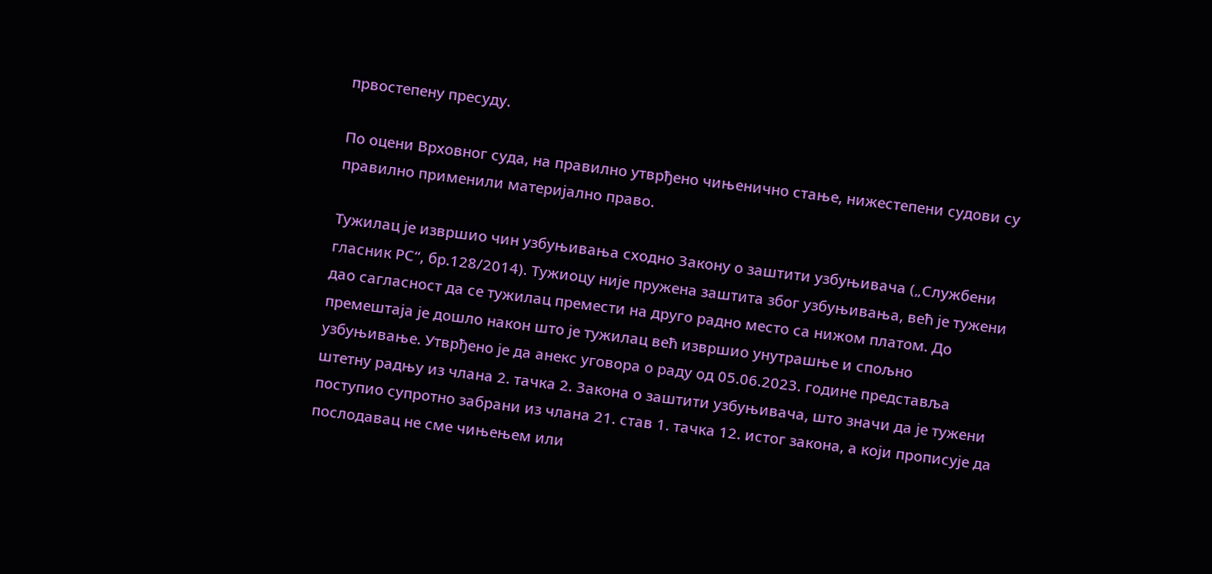првостепену пресуду.

По оцени Врховног суда, на правилно утврђено чињенично стање, нижестепени судови су правилно применили материјално право.

Тужилац је извршио чин узбуњивања сходно Закону о заштити узбуњивача („Службени гласник РС“, бр.128/2014). Тужиоцу није пружена заштита због узбуњивања, већ је тужени дао сагласност да се тужилац премести на друго радно место са нижом платом. До премештаја је дошло након што је тужилац већ извршио унутрашње и спољно узбуњивање. Утврђено је да анекс уговора о раду од 05.06.2023. године представља штетну радњу из члана 2. тачка 2. Закона о заштити узбуњивача, што значи да је тужени поступио супротно забрани из члана 21. став 1. тачка 12. истог закона, а који прописује да послодавац не сме чињењем или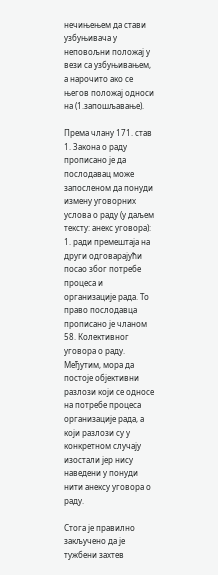нечињењем да стави узбуњивача у неповољни положај у вези са узбуњивањем, а нарочито ако се његов положај односи на (1.запошљавање).

Према члану 171. став 1. Закона о раду прописано је да послодавац може запосленом да понуди измену уговорних услова о раду (у даљем тексту: анекс уговора): 1. ради премештаја на други одговарајући посао због потребе процеса и организације рада. То право послодавца прописано је чланом 58. Колективног уговора о раду. Међутим, мора да постоје објективни разлози који се односе на потребе процеса организације рада, а који разлози су у конкретном случају изостали јер нису наведени у понуди нити анексу уговора о раду.

Стога је правилно закључено да је тужбени захтев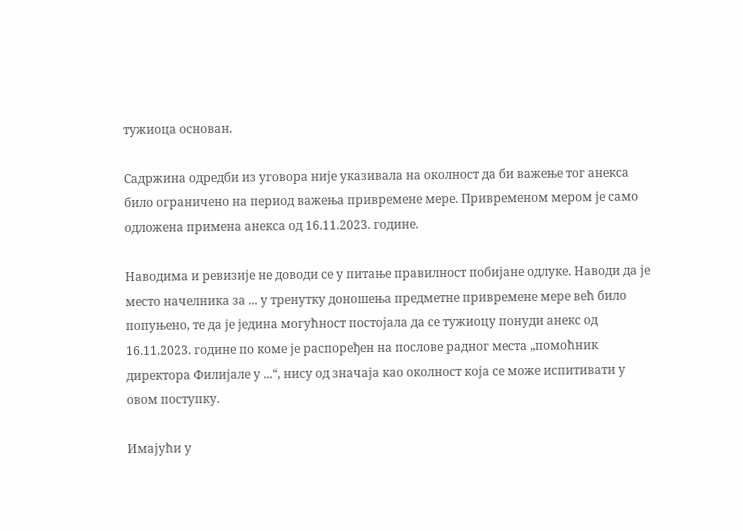тужиоца основан.

Садржина одредби из уговора није указивала на околност да би важење тог анекса било ограничено на период важења привремене мере. Привременом мером је само одложена примена анекса од 16.11.2023. године.

Наводима и ревизије не доводи се у питање правилност побијане одлуке. Наводи да је место начелника за ... у тренутку доношења предметне привремене мере већ било попуњено, те да је једина могућност постојала да се тужиоцу понуди анекс од 16.11.2023. године по коме је распоређен на послове радног места „помоћник директора Филијале у ...“, нису од значаја као околност која се може испитивати у овом поступку.

Имајући у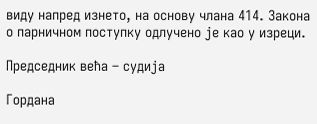виду напред изнето, на основу члана 414. Закона о парничном поступку одлучено је као у изреци.

Председник већа – судија

Гордана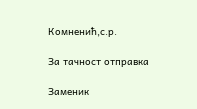Комненић,с.р.

За тачност отправка

Заменик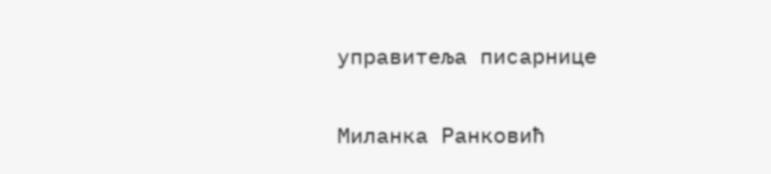управитеља писарнице

Миланка Ранковић